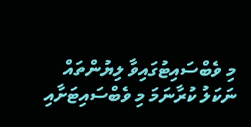މި ވެބްސައިޓުގައިވާ ލިޔުންތައް ނަކަލު ކުރާނަމަ މި ވެބްސައިޓަށާއި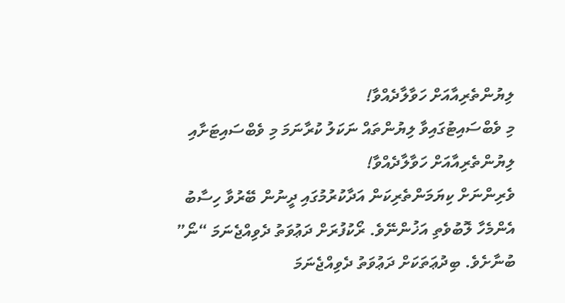ލިޔުންތެރިއާއަށް ހަވާލާދެއްވާ!
މި ވެބްސައިޓުގައިވާ ލިޔުންތައް ނަކަލު ކުރާނަމަ މި ވެބްސައިޓަށާއި ލިޔުންތެރިއާއަށް ހަވާލާދެއްވާ!
ވެރިންނަށް ކިޔަމަންތެރިކަން އަދާކުރުމުގައި ދީނުން ބޭރުވާ ހިސާބު
އެންމެހާ ލޮބުވެތި އަޚުންނޭވެ. ރޯކުފުރަށް ދަޢުވަތު ދެވިއްޖެނަމަ “ނޯ” ބުނާށެވެ. ބިދުޢަތަކަށް ދަޢުވަތު ދެވިއްޖެނަމަ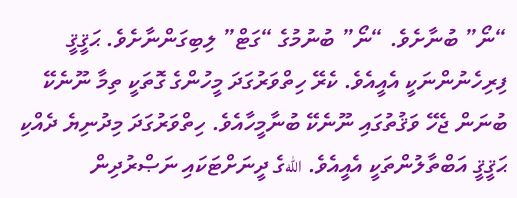“ނޯ” ބުނާށެވެ. “ނޯ” ބުނުމުގެ “ގަޓް” ލިބިގަންނާށެވެ. ޙަޤީޤީ ފިރިހެނުންނަކީ އެއީއެވެ. ކެރޭ ހިތްވަރުގަދަ މީހުންގެ ގޮތަކީ ތިމާ ނޫނެކޭ ބުނަން ޖެހޭ ވަޤުތުގައި ނޫނެކޭ ބުނާމީހާއެވެ. ހިތްވަރުގަދަ މިދުނިޔެ ދެއްކި ޙަޤީޤީ އަބްތާލުންތަކީ އެއީއެވެ. اللهގެ ދީނަށްޓަކައި ނަޞްރުދިން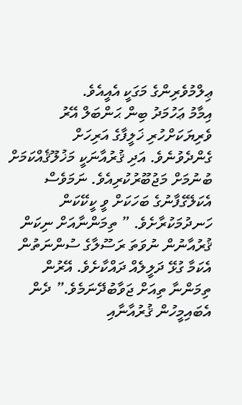ޢިލްމުވެރިންގެ މަގަކީ އެއީއެވެ.
އިމާމު ޢަހުމަދު ބިން ޙަންބަލް އޭރު ވެރިޔަކަށްހުރި ޚަލީފާގެ އަރިހަށް ގެންދެވުނެވެ. އަދި ޤުރުއާނަކީ މަޚުލޫޤެއްކަމަށް ބުނުމަށް މަޖުބޫރުކުރިއެވެ. ނަމަވެސް އެކަލޭގެފާނުގެ ބަހަކަށް ވީ ކީކޭކަން ހަނދުމަކުރާށެވެ. ” ތިމަންނާއަށް ނިކަން ޤުރުއާނުން ނުވަތަ ރަސޫލާގެ ސުންނަތުން އެކަމާ ގުޅޭ ދަލީލެއް ދައްކާށެވެ. އޭރުން ތިމަންނާ ތިއަށް ޖަވާބުދޭނަމެވެ.” ދެން އެބައިމީހުން ޤުރުއާނާއި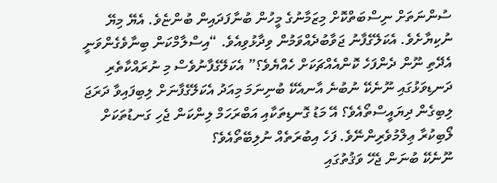ސުންނަތަށް ނިސްބަތްކޮށް މިޒަމާނުގެ މީހުން ބުނާފަދައިން ބުންޏެވެ. އެޔޭ މިޔޭ ނުކިޔާށެވެ. އެކަލޭގެފާނު ޖަވާބުދެއްވަމުން ވިދާޅުވިއެވެ. “އިސްލާމްކަން ބިނާވެގެންވަނީ އެދޭތި ނޫން ދެންފަހެ ކޮންއެއްޗަކަށް ހެއްޔެވެ؟” އެކަލޭގެފާނުވެސް މި ނުރައްކާތެރި ދަނޑިވަޅުގައި ނޫނެކޭ ނުބުނެ އާނއެކޭ ބުނިނަމަ މިއަދު އެކަލޭގެފާނަށް ލިބިފައިވާ ދަރަޖަ ލިބިގެން ދިޔައީސްތޯއެވެ؟ އޭ މަޑު ގޮނޑިތަކާއި އަބްރަހަމް ލިންކަން ޖެހި ގަނޑުތަކަށް ލޯބިކުރާ ޢިލްމުވެރިންނޭވެ. ފަހެ އިބުރަތެއް ނުލިބޭތޯއެވެ؟
ނޫނެކޭ ބުނަން ޖެހޭ ވަޤުތުގައި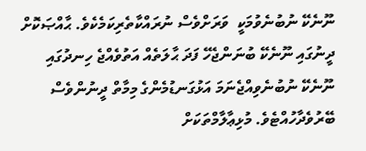ނޫނެކޭ ނުބުނެވުމަކީ  ވަރަށްވެސް ނުރައްކާތެރިކަމެކެވެ. ޙާއްޞަކޮށް ދީނުގައި ނޫނެކޭ ބުނަންޖެހޭ ފަދަ ޙާލަތެއް އަތުވެއްޖެ ހިނދުގައި ނޫނެކޭ ނުބުނެވިއްޖެނަމަ އަޅުގަނޑުމެންގެ މިމާތް ދީނުންވެސް ބޭރުވެދާހުއްޓެވެ. މުޅިޢާލާމްތަކަށް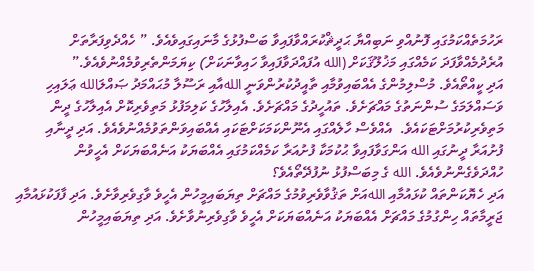ރަހުމަތެއްކަމުގައި ފޮނުއްވި ނަބިއްޔާ ޙަދީޘްކުރައްވާފައިވާ ބަސްފުޅުގެ މާނައިގައިވެއެވެ. ” ހެއްދެވިފަރާތަށް އުރެދުމެއްވާފަދަ ކަމެއްގައި މަޚުލޫޤަކަށް (الله އުފައްދަވާފައިވާ ހައިވާނަކަށް) ކިޔަމަންތެރިވުމެއްނުވެއެވެ.”
އަދި ކީއްތޯއެވެ. މުސްލިމުންގެ އެއްބައިވުމާއި ތާއީދުކުރުންވަނީ اللهއާއި ރަސޫލާ މުޙައްމަދު ޞައްލަالله ޢަލައިހި ވަސައްލަމަގެ ސުންނަތުގެ މައްޗަށެވެ. ތައުހީދުގެ މައްޗަށެވެ. އެއިލާހުގެ ކަލިމަފުޅު މަތިވެރިކޮށް އެއިލާހުގެ ދީން މަތިވެރިކުރުމަށްޓަކައެވެ.  އެއްވެސް ހާލެއްގައި އެނޫންކަމަކަށްޓަކައި އެއްބައިވަންތަވުމެއްނުވެއެވެ. އަދި ދީނާއި ފުށުއަރާ ދީނުގައި الله އަންގަވާފައިވާ ޙުކުމަކާ ފުށުއަރާ ކަމެއްކަމުގައި އެއްބަޔަކު އަނެއްބަޔަކަށް އެހީވުން ހުއްދަވެގެންނުވެއެވެ. الله ގެ މިބަސްފުޅު ނުފުދޭތޯއެވެ؟
އަދި ހެޔޮކަންތައް ކުޅައުމާއި اللهއަށް ތަޤުވާވެރިވުމުގެ މައްޗަށް ތިޔަބައިމީހުން އެހީވެ ވާގިވެރިވާށެވެ. އަދި ފާފަކުޅައުމާއި ޖަރީމާތައް ހިންގުމުގެ މައްޗަށް އެއްބަޔަކު އަނެއްބަޔަކަށް އެހީވެ ވާގިވެރިނުވާށެވެ. އަދި ތިޔަބައިމީހުން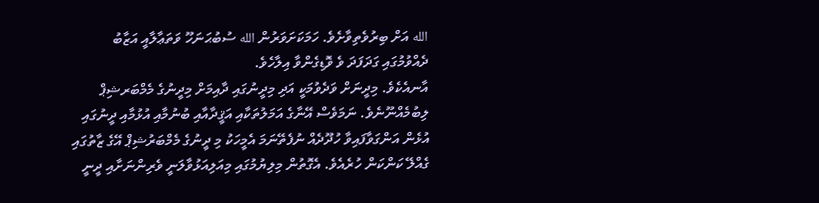الله އަށް ބިރުވެތިވާށެވެ. ހަމަކަށަވަރުން الله ސުބުޙަނަހޫ ވަތަޢާލާއީ އަޒާބު ދެއްވުމުގައި ގަދަފަދަ ވެ ވޮޑިގެންވާ އިލާހެވެ.
އާނއެކެވެ. މިދީނަށް ވަދެވުމަކީ އަދި މިދީނުގައި ދާއިމަށް މިދީނުގެ މެމްބަރޝިޕް ލިބުމެއްނޫނެވެ. ނަމަވެސް އޭނާގެ އަމަލުތަކާއި އަޤީދާއާއި ބުނުމާއި އުޅުމާއި ދީނުގައި އުޅެން އަންގަވާފައިވާ ހުދޫދެއް ނުފެތޭނަމަ އެމީހަކު މި ދީނުގެ މެމްބަރުޝިޕް އޭގެ ޒާތުގައި ގެއްލޭ ކަންކަން ހުރެއެވެ. އެގޮތުން މިލިޔުމުގައި މިއަލިއަޅުވާލަނީ ވެރިންނަށާއި ދީނީ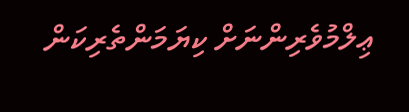ޢިލްމުވެރިންނަށް ކިޔަމަންތެރިކަން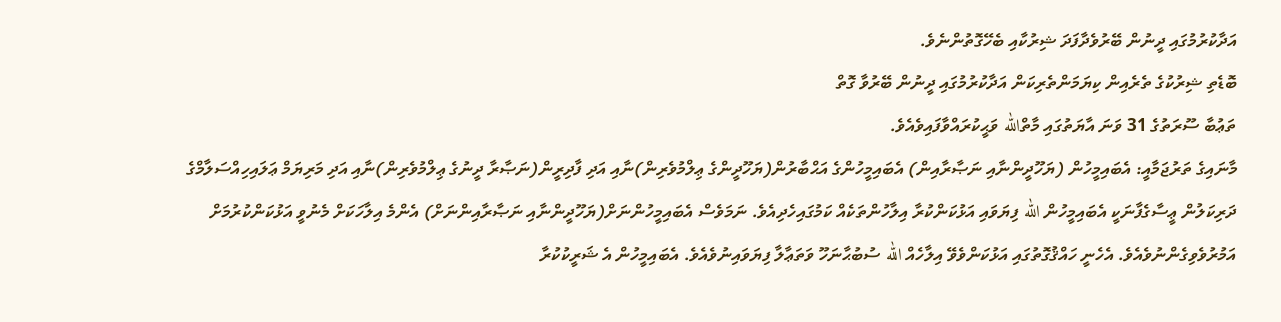އަދާކުރުމުގައި ދީނުން ބޭރުވެދާފަދަ ޝިރުކާއި ބެހޭގޮތުންނެވެ.
ބޮޑެތި ޝިރުކުގެ ތެރެއިން ކިޔަމަންތެރިކަން އަދާކުރުމުގައި ދީނުން ބޭރުވާ ގޮތް
ތަޢުބާ ސޫރަތުގެ 31 ވަނަ އާޔަތުގައި މާތްالله ވަޙީކުރައްވާފައިވެއެވެ.
މާނައިގެ ތަރުޖަމާއީ: އެބައިމީހުން (ޔަހޫދީންނާއި ނަޞާރާއިން) އެބައިމީހުންގެ އަޙްބާރުން(ޔަހޫދީންގެ ޢިލްމުވެރިން)ނާއި އަދި ފާދިރީން(ނަޞާރާ ދީނުގެ ޢިލްމުވެރިން)ނާއި އަދި މަރިޔަމް ޢަލައިހިއްސަލާމްގެ ދަރިކަލުން ޢީސާގެފާނަކީ އެބައިމީހުން الله ފިޔަވައި އަޅުކަންކުރާ އިލާހުންތަކެއް ކަމުގައިހެދިއެވެ. ނަމަވެސް އެބައިމީހުންނަށް(ޔަހޫދީންނާއި ނަޞާރާއިންނަށް) އެންމެ އިލާހަކަށް މެނުވީ އަޅުކަންކުރުމަށް އަމުރުވެވިގެންނުވެއެވެ. އެހެނީ ހައްޤުގޮތުގައި އަޅުކަންވެވޭ އިލާހެއް الله ސުބުޙާނަހޫ ވަތަޢާލާ ފިޔަވައިނުވެއެވެ. އެބައިމީހުން އެ ޝަރީކުކުރާ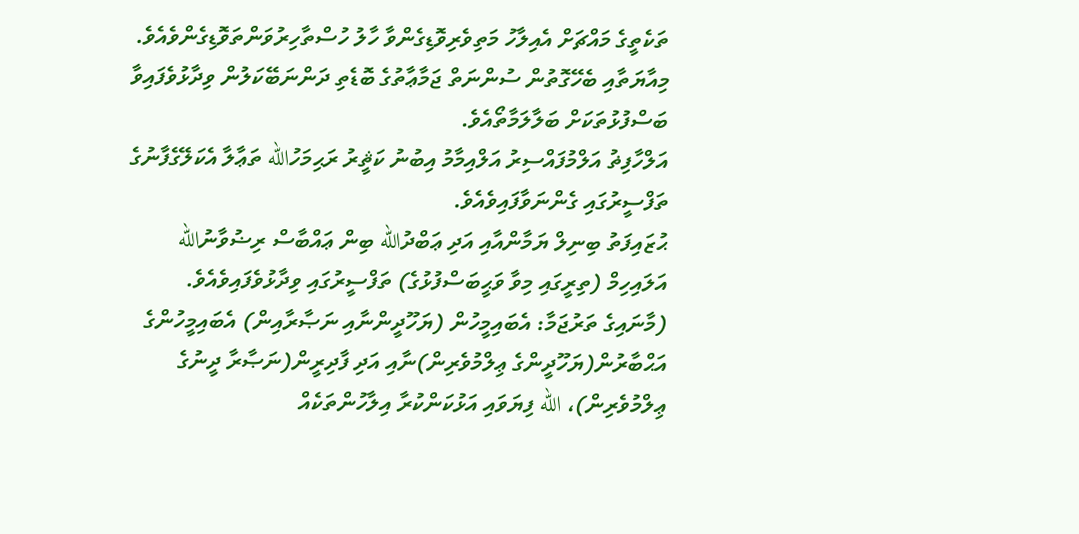ތަކެތީގެ މައްޗަށް އެއިލާހު މަތިވެރިވޮޑިގެންވާ ހާލު ހުސްތާހިރުވަންތަވޮޑިގެންވެއެވެ.
މިއާޔަތާއި ބެހޭގޮތުން ސުންނަތް ޖަމާޢާތުގެ ބޮޑެތި ދަންނަބޭކަލުން ވިދާޅުވެފައިވާ ބަސްފުޅުތަކަށް ބަލާލަމާތޯއެވެ.
އަލްހާފިޡު އަލްމުފައްސިރު އަލްއިމާމު އިބުނު ކަޘީރު ރަޙިމަހުالله ތަޢާލާ އެކަލޭގެފާނުގެ ތަފްސީރުގައި ގެންނަވާފައިވެއެވެ.
ޙުޒައިފަތު ބިނިލް ޔަމާންއާއި އަދި ޢަބްދުالله ބިން ޢައްބާސް ރިޟުވާނުالله އަލައިހިމް (ތިރީގައި މިވާ ވަޙީބަސްފުޅުގެ) ތަފްސީރުގައި ވިދާޅުވެފައިވެއެވެ.
(މާނައިގެ ތަރުޖަމާ: އެބައިމީހުން (ޔަހޫދީންނާއި ނަޞާރާއިން) އެބައިމީހުންގެ އަޙްބާރުން(ޔަހޫދީންގެ ޢިލްމުވެރިން)ނާއި އަދި ފާދިރީން(ނަޞާރާ ދީނުގެ ޢިލްމުވެރިން)، الله ފިޔަވައި އަޅުކަންކުރާ އިލާހުންތަކެއް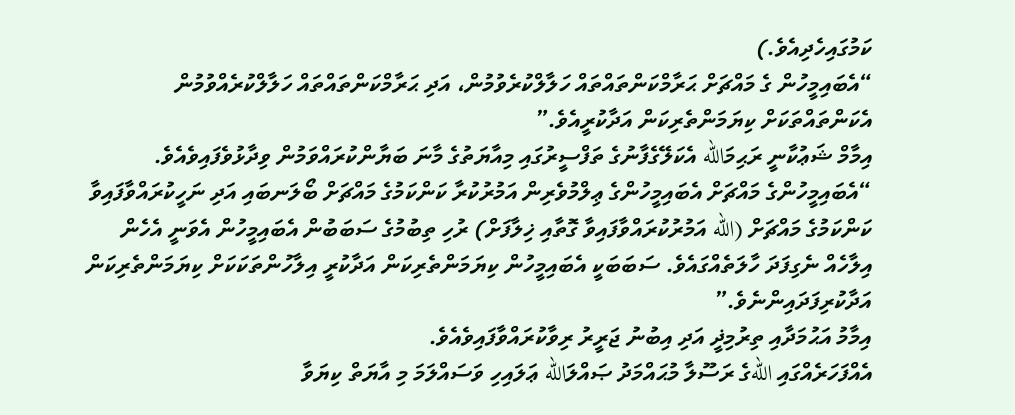ކަމުގައިހެދިއެވެ.)
“އެބައިމީހުން ގެ މައްޗަށް ޙަރާމްކަންތައްތައް ހަލާލްކުރެވުމުން، އަދި ޙަރާމްކަންތައްތައް ހަލާލްކުރެއްވުމުން އެކަންތައްތަކަށް ކިޔަމަންތެރިކަން އަދާކުރީއެވެ.”
އިމާމް ޝަޢުކާނީ ރަޙިމަالله އެކަލޭގެފާނުގެ ތަފްސީރުގައި މިއާޔަތުގެ މާނަ ބަޔާންކުރައްވަމުން ވިދާޅުވެފައިވެއެވެ.
“އެބައިމީހުންގެ މައްޗަށް އެބައިމީހުންގެ ޢިލްމުވެރިން އަމުރުކުރާ ކަންކަމުގެ މައްޗަށް ބޯލަނބައި އަދި ނަހީކުރައްވާފައިވާ ކަންކަމުގެ މައްޗަށް (الله އަމުރުކުރައްވާފައިވާ ގޮތާއި ޚިލާފަށް) ރުހި ތިބުމުގެ ސަބަބުން އެބައިމީހުން އެވަނީ އެހެން އިލާހެއް ނެގިފަދަ ހާލަތެއްގައެވެ. ސަބަބަކީ އެބައިމީހުން ކިޔަމަންތެރިކަން އަދާކުރީ އިލާހުންތަކަކަށް ކިޔަމަންތެރިކަން އަދާކުރިފަދައިންނެވެ.”
އިމާމު އަޙުމަދާއި ތިރުމިޛީ އަދި އިބުނު ޖަރީރު ރިވާކުރައްވާފައިވެއެވެ.
އެއްފަހަރެއްގައި اللهގެ ރަސޫލާ މުޙައްމަދު ޞައްލަالله ޢަލައިހި ވަސައްލަމަ މި އާޔަތް ކިޔަވާ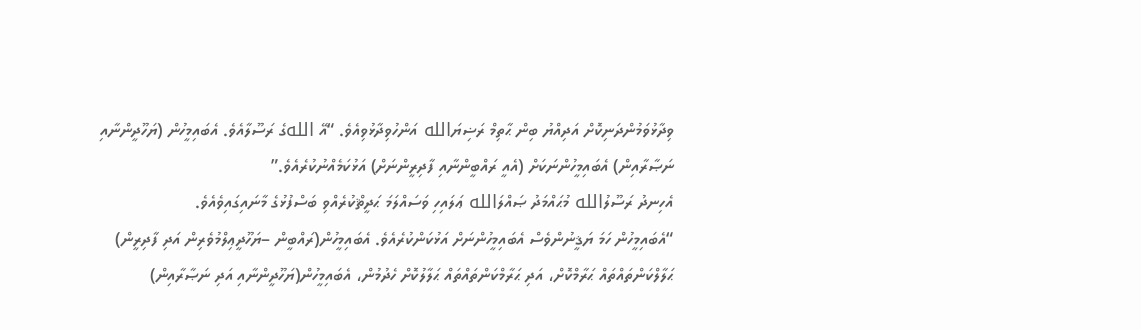ވިދާޅުވަމުންދަނިކޮށް އަދިއްޔު ބިން ޙާތިމް ރަޟިޔަالله އަންހުވިދާޅުވިއެވެ. “އޭ اللهގެ ރަސޫލާއެވެ. އެބައިމީހުން (ޔަހޫދީންނާއި ނަޞާރާއިން) އެބައިމީހުންނަކަށް (އެއީ ރައްބީންނާއި ފާދިރީންނަށް) އަޅުކަމެއްނުކުރެއެވެ.”
އެހިނދު ރަސޫލުالله މުޙައްމަދު ޞައްލަالله ޢަލައިހި ވަސައްލަމަ ޙަދީޘްކުރެއްވި ބަސްފުޅުގެ މާނައިގައިވެއެވެ.
“އެބައިމީހުން ހަމަ ޔަޤީނުންވެސް އެބައިމީހުންނަށް އަޅުކަންކުރެއެވެ. އެބައިމީހުން(ރައްބީން –ޔަހޫދީޢިލްމުވެރިން އަދި ފާދިރީން) ޙަލާލްކަންތައްތައް ޙަރާމްކޮށް، އަދި ޙަރާމްކަންތައްތައް ޙަލާލުކޮށް ހެދުމުން، އެބައިމީހުން(ޔަހޫދީންނާއި އަދި ނަޞާރާއިން)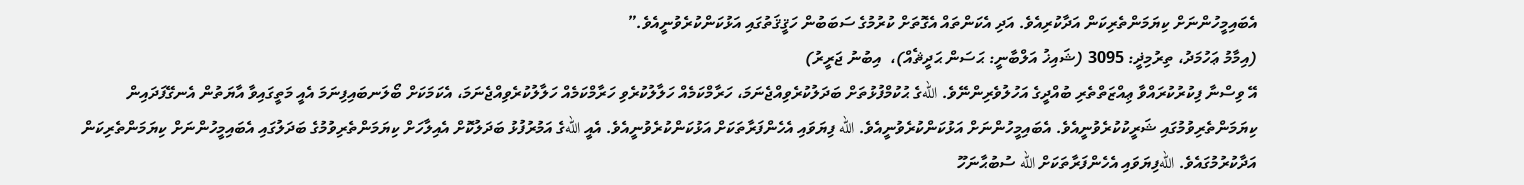އެބައިމީހުންނަށް ކިޔަމަންތެރިކަން އަދާކުރިއެވެ. އަދި އެކަންތައް އެގޮތަށް ކުރުމުގެ ސަބަބުން ހަޤީޤަތުގައި އަޅުކަންކުރެވުނީއެވެ.”
(އިމާމު ޢަހުމަދު، ތިރުމިޛީ: 3095 (ޝައިޚު އަލްބާނީ: ޙަސަން ޙަދީޘެއް)،  އިބުނު ޖަރީރު)
އޭ ވިސްނާ ފިކުރުކުރައްވާ ޢިއްޒަތްތެރި ބުއްދީގެ އަހުލުވެރިންނޭވެ. اللهގެ ޙުކުމްފުޅުތަށް ބަދަލުކުރެވިއްޖެނަމަ، ހަރާމްކަމެއް ހަލާލުކުރެވި ހަރާމްކަމެއް ހަލާލުކުރެވިއްޖެނަމަ، އެކަމަކަށް ބޯލަނބައިފިނަމަ އެއީ މަތީގައިވާ އާޔަތުން އެނގޭފަދައިން ކިޔަމަންތެރިވުމުގައި ޝަރީކުކުރެވުނީއެވެ. އެބައިމީހުންނަށް އަޅުކަންކުރެވުނީއެވެ. الله ފިޔަވައި އެހެންފަރާތަކަށް އަޅުކަންކުރެވުނީއެވެ. އެއީ اللهގެ އަމުރުފުޅު ބަދަލުކޮށް އެއިލާހަށް ކިޔަމަންތެރިވުމުގެ ބަދަލުގައި އެބައިމީހުންނަށް ކިޔަމަންތެރިކަން އަދާކުރުމުގައެވެ. اللهފިޔަވައި އެހެންފަރާތަކަށް الله ސުބުޙާނަހޫ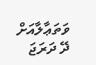ވަތަޢާލާއަށް ދޭ ދަރަޖަ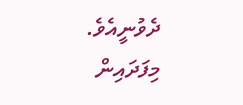ދެވުނީއެވެ. މިފަދައިން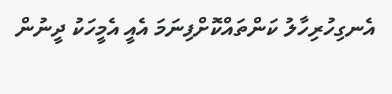އެނގިހުރިހާލު ކަންތައްކޮށްފިނަމަ އެއީ އެމީހަކު ދީނުން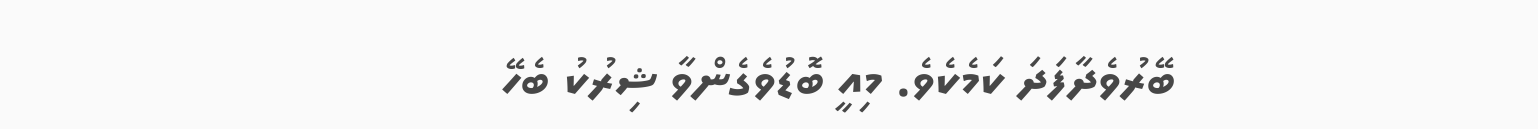ބޭރުވެދާފަދަ ކަމެކެވެ. މިއީ ބޮޑުވެގެންވާ ޝިރުކު ބެހޭ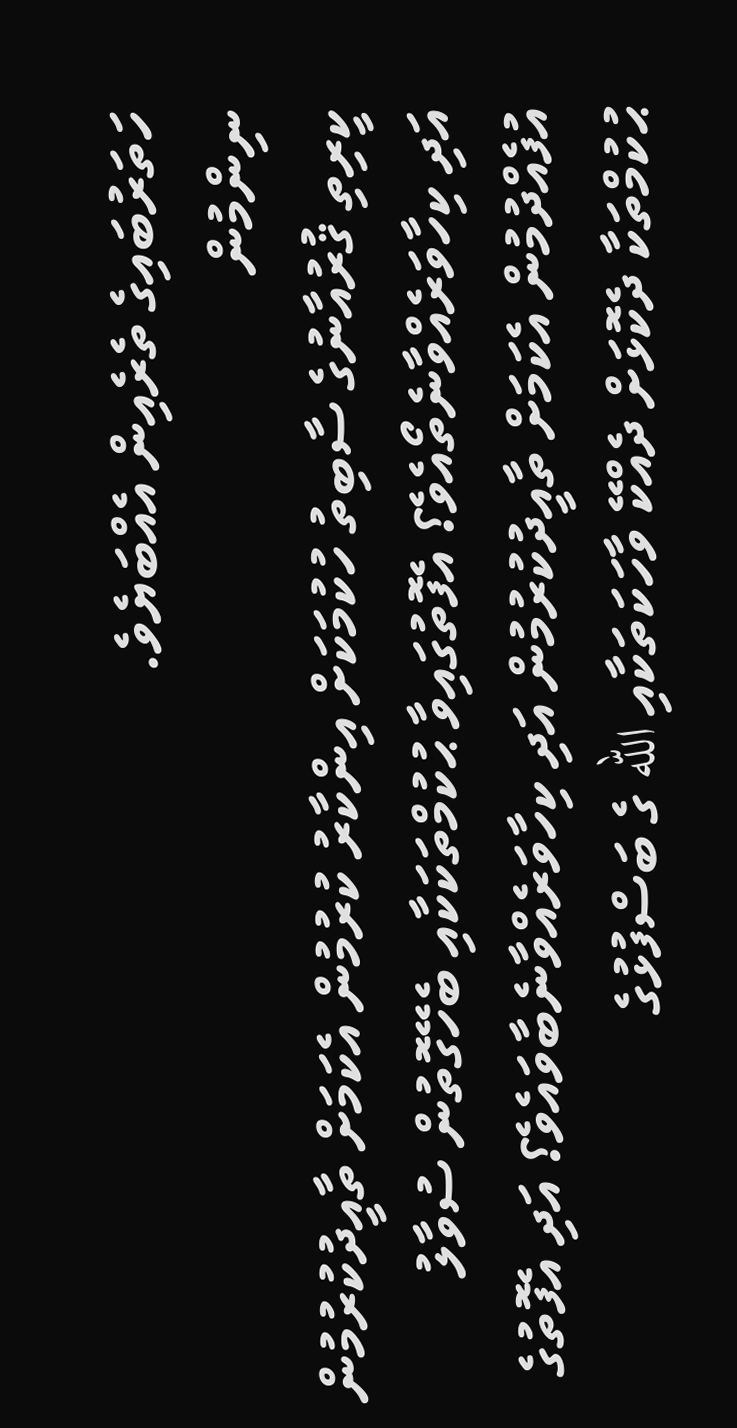ހަތަރުބައިގެ ތެރެއިން އެއްބަޔެވެ.
ނިންމުން
ކީރިތި ޤުރުއާނުގެ ސާބިތު ހުކުމަކަށް އިންކާރު ކުރުމުން އެކަމަށް ތާއީދުކުރުމުން އަދި ކިހާވަރެއްވާނެތޯއެވެ؟ އެފޮތުގައިވާ ޙުކުމްތަކަކާއި ބެހޭގޮތުން ސުވާލު އުފެއްދުމުން އެކަމަށް ތާއީދުކުރުމުން އަދި ކިހާވަރެއްވާނެބާވައެވެ؟ އަދި އެފޮތުގެ ޙުކުމްތަކާ ދެކޮޅަށް ދެއްކޭ ވާހަކަތަކާއި الله ގެ ބަސްފުޅުގެ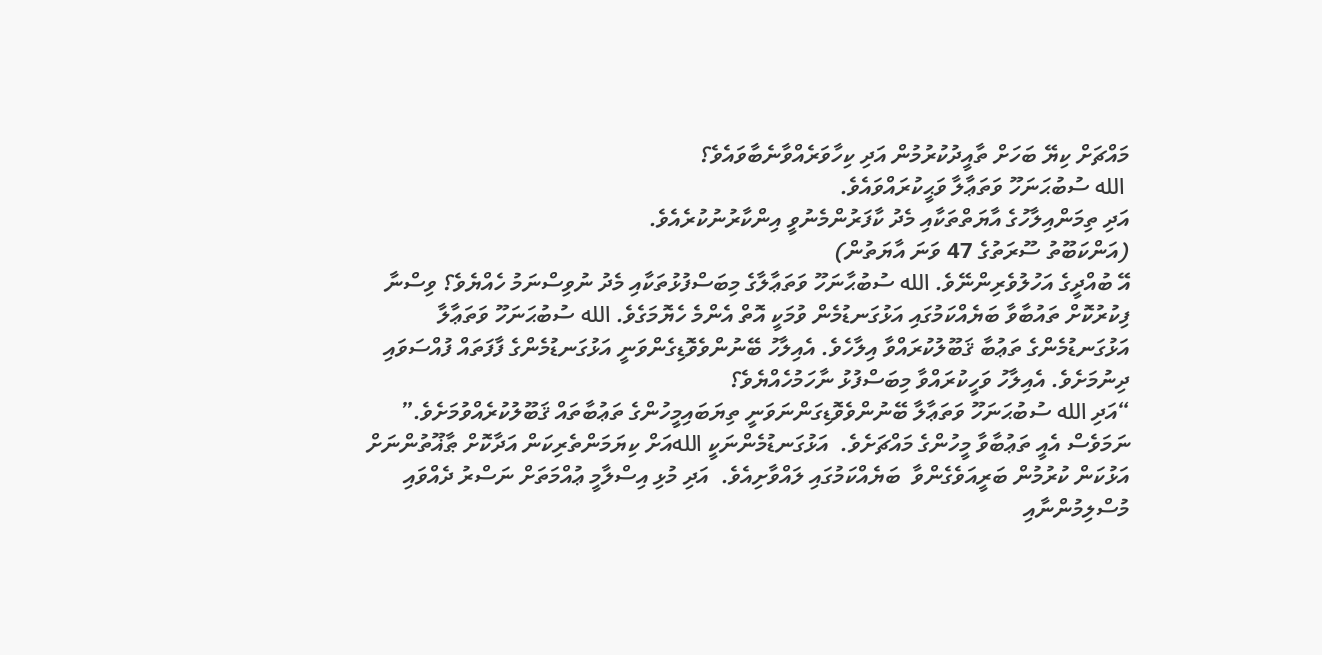މައްޗަށް ކިޔޭ ބަހަށް ތާއީދުކުރުމުން އަދި ކިހާވަރެއްވާނެބާވައެވެ؟
 الله ސުބުޙަނަހޫ ވަތަޢާލާ ވަޙީކުރައްވައެވެ.
އަދި ތިމަންއިލާހުގެ އާޔަތްތަކާއި މެދު ކާފަރުންމެނުވީ އިންކާރުނުކުރެއެވެ.
(އަންކަބޫތު ސޫރަތުގެ 47 ވަނަ އާޔަތުން)
އޭ ބުއްދީގެ އަހުލުވެރިންނޭވެ. الله ސުބުޙާނަހޫ ވަތަޢާލާގެ މިބަސްފުޅުތަކާއި މެދު ނުވިސްނަމު ހެއްޔެވެ؟ ވިސްނާ ފިކުރުކޮށް ތައުބާވާ ބަޔެއްކަމުގައި އަޅުގަނޑުމެން ވުމަކީ އޮތް އެންމެ ހެޔޮމަގެވެ. الله ސުބުޙަނަހޫ ވަތަޢާލާ އަޅުގަނޑުމެންގެ ތަޢުބާ ޤަބޫލުކުރައްވާ އިލާހެވެ. އެއިލާހު ބޭނުންވެވޮޑިގެންވަނީ އަޅުގަނޑުމެންގެ ފާފަތައް ފުއްސަވައި ދިނުމަށެވެ. އެއިލާހު ވަހީކުރައްވާ މިބަސްފުޅު ނާހަމުހެއްޔެވެ؟
“އަދި الله ސުބުޙަނަހޫ ވަތަޢާލާ ބޭނުންވެވޮޑިގަންނަވަނީ ތިޔަބައިމީހުންގެ ތަޢުބާތައް ޤަބޫލުކުރެއްވުމަށެވެ.”
ނަމަވެސް އެއީ ތަޢުބާވާ މީހުންގެ މައްޗަށެވެ.  އަޅުގަނޑުމެންނަކީ اللهއަށް ކިޔަމަންތެރިކަން އަދާކޮށް ޠާޣޫތުންނަށް އަޅުކަން ކުރުމުން ބަރީއަވެގެންވާ  ބަޔެއްކަމުގައި ލައްވާށިއެވެ.  އަދި މުޅި އިސްލާމީ ޢުއްމަތަށް ނަސްރު ދެއްވައި މުސްލިމުންނާއި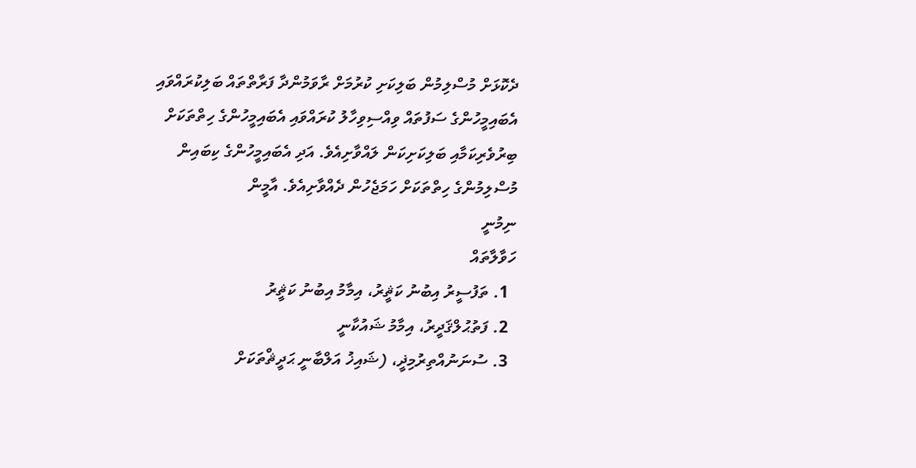ދެކޮޅަށް މުސްލިމުން ބަލިކަށި ކުރުމަށް ރާވަމުންދާ ފަރާތްތައް ބަލިކުރައްވައި އެބައިމީހުންގެ ސަފުތައް ވިއްސިވިހާލު ކުރައްވައި އެބައިމީހުންގެ ހިތްތަކަށް ބިރުވެރިކަމާއި ބަލިކަށިކަން ލައްވާށިއެވެ. އަދި އެބައިމީހުންގެ ކިބައިން މުސްލިމުންގެ ހިތްތަކަށް ހަމަޖެހުން ދެއްވާށިއެވެ. އާމީން
ނިމުނީ
ހަވާލާތައް
  1. ތަފުސީރު އިބުނު ކަޘީރު، އިމާމު އިބުނު ކަޘީރު
  2. ފަތުޙުލްޤަދީރު، އިމާމު ޝައުކާނީ
  3. ސުނަނުއްތިރުމިޛީ، (ޝައިޚު އަލްބާނީ ޙަދީޘްތަކަށް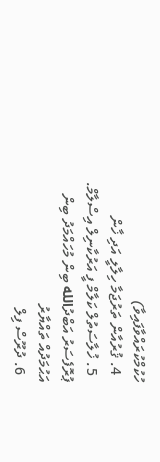ހުކުމްކުރައްވާފައިވާ)
  4. ޤުރުއާން ތަރުޖަމާ ހިލާލީ އަދި ޚާން
  5. ޚުލާސަތުލް ކަލާމް ފީ އަރުކާނިލް އިސްލާމް. ޕުރޮފެސަރު އަބްދުالله ބިން މުހައްމަދު ބިން އަޙުމަދުއް ތައްޔާރު
  6. ދުރޫސް ފިލް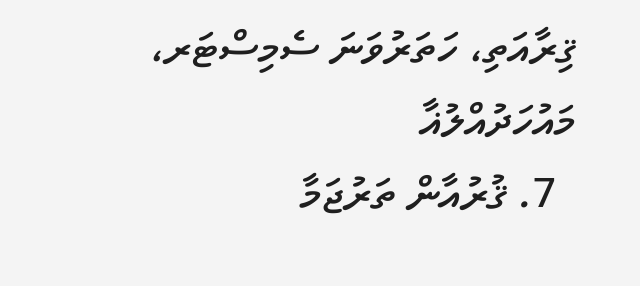ޤިރާއަތި، ހަތަރުވަނަ ސެމިސްޓަރ، މައުހަދުއްލުޣާ
  7. ޤުރުއާން ތަރުޖަމާ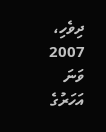ދިވެހި، 2007 ވަނަ އަހަރުގެ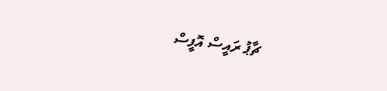ޗާޕު ރައީސް އޮފީސް